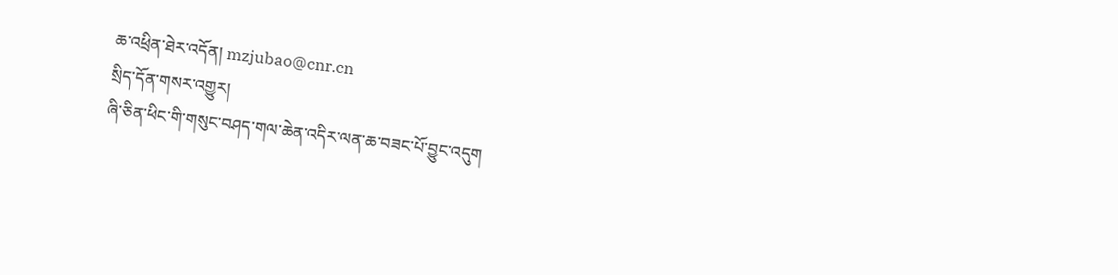ཆ་འཕྲིན་ཐེར་འདོན། mzjubao@cnr.cn
སྲིད་དོན་གསར་འགྱུར།
ཞི་ཅིན་ཕིང་གི་གསུང་བཤད་གལ་ཆེན་འདིར་ལན་ཆ་བཟང་པོ་བྱུང་འདུག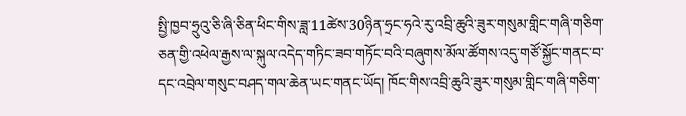སྤྱི་ཁྱབ་ཧྲུའུ་ཅི་ཞི་ཅིན་ཕིང་གིས་ཟླ་11ཚེས་30ཉིན་ཧྲང་ཧའེ་རུ་འབྲི་ཆུའི་ཟུར་གསུམ་གླིང་གཞི་གཅིག་ཅན་གྱི་འཕེལ་རྒྱས་ལ་སྐུལ་འདེད་གཏིང་ཟབ་གཏོང་བའི་བཞུགས་མོལ་ཚོགས་འདུ་གཙོ་སྐྱོང་གནང་བ་དང་འབྲེལ་གསུང་བཤད་གལ་ཆེན་ཡང་གནང་ཡོད། ཁོང་གིས་འབྲི་ཆུའི་ཟུར་གསུམ་གླིང་གཞི་གཅིག་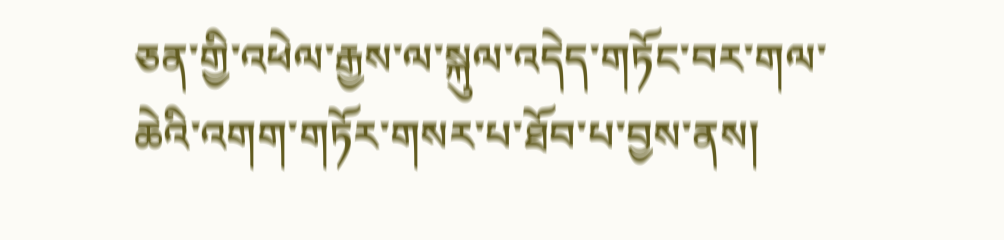ཅན་གྱི་འཕེལ་རྒྱས་ལ་སྐུལ་འདེད་གཏོང་བར་གལ་ཆེའི་འགག་གཏོར་གསར་པ་ཐོབ་པ་བྱས་ནས།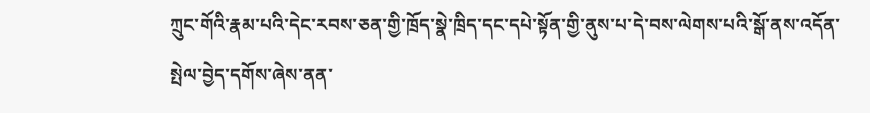ཀྲུང་གོའི་རྣམ་པའི་དེང་རབས་ཅན་གྱི་ཁྲོད་སྣེ་ཁྲིད་དང་དཔེ་སྟོན་གྱི་ནུས་པ་དེ་བས་ལེགས་པའི་སྒོ་ནས་འདོན་སྤེལ་བྱེད་དགོས་ཞེས་ནན་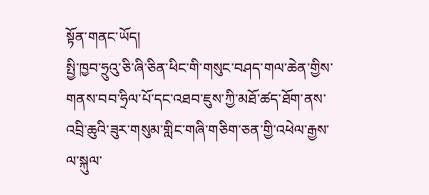སྟོན་གནང་ཡོད།
སྤྱི་ཁྱབ་ཧྲུའུ་ཅི་ཞི་ཅིན་ཕིང་གི་གསུང་བཤད་གལ་ཆེན་གྱིས་གནས་བབ་ཧྲིལ་པོ་དང་འཐབ་ཇུས་ཀྱི་མཐོ་ཚད་ཐོག་ནས་འབྲི་ཆུའི་ཟུར་གསུམ་གླིང་གཞི་གཅིག་ཅན་གྱི་འཕེལ་རྒྱས་ལ་སྐུལ་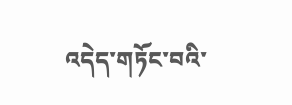འདེད་གཏོང་བའི་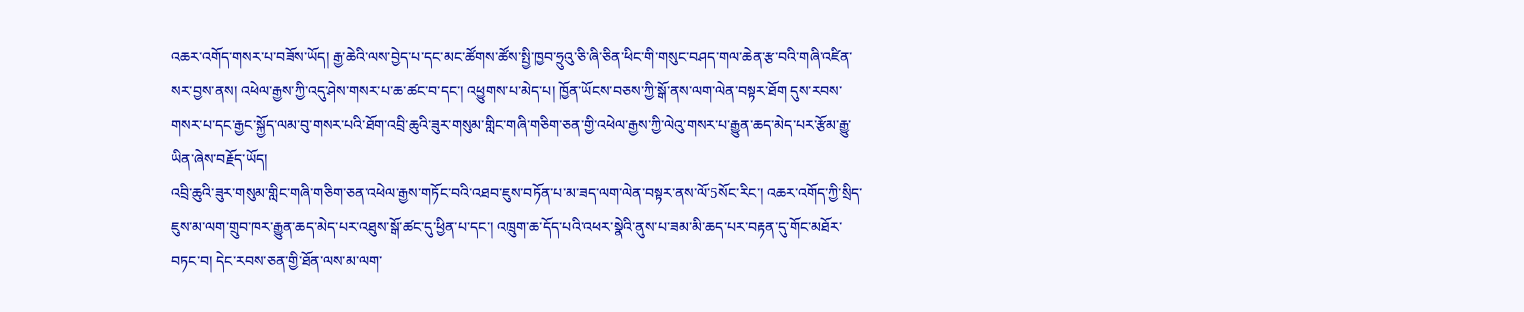འཆར་འགོད་གསར་པ་བཟོས་ཡོད། རྒྱ་ཆེའི་ལས་བྱེད་པ་དང་མང་ཚོགས་ཚོས་སྤྱི་ཁྱབ་ཧྲུའུ་ཅི་ཞི་ཅིན་ཕིང་གི་གསུང་བཤད་གལ་ཆེན་རྩ་བའི་གཞི་འཛིན་སར་བྱས་ནས། འཕེལ་རྒྱས་ཀྱི་འདུ་ཤེས་གསར་པ་ཆ་ཚང་བ་དང་། འཕྱུགས་པ་མེད་པ། ཁྱོན་ཡོངས་བཅས་ཀྱི་སྒོ་ནས་ལག་ལེན་བསྟར་ཐོག དུས་རབས་གསར་པ་དང་རྒྱང་སྐྱོད་ལམ་བུ་གསར་པའི་ཐོག་འབྲི་ཆུའི་ཟུར་གསུམ་གླིང་གཞི་གཅིག་ཅན་གྱི་འཕེལ་རྒྱས་ཀྱི་ལེའུ་གསར་པ་རྒྱུན་ཆད་མེད་པར་རྩོམ་རྒྱུ་ཡིན་ཞེས་བརྗོད་ཡོད།
འབྲི་ཆུའི་ཟུར་གསུམ་གླིང་གཞི་གཅིག་ཅན་འཕེལ་རྒྱས་གཏོང་བའི་འཐབ་ཇུས་བཏོན་པ་མ་ཟད་ལག་ལེན་བསྟར་ནས་ལོ་5སོང་རིང་། འཆར་འགོད་ཀྱི་སྲིད་ཇུས་མ་ལག་གྲུབ་ཁར་རྒྱུན་ཆད་མེད་པར་འཐུས་སྒོ་ཚང་དུ་ཕྱིན་པ་དང་། འཁྲུག་ཆ་དོད་པའི་འཕར་སྣེའི་ནུས་པ་ཟམ་མི་ཆད་པར་བརྟན་དུ་གོང་མཐོར་བཏང་བ། དེང་རབས་ཅན་གྱི་ཐོན་ལས་མ་ལག་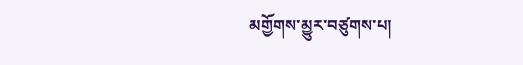མགྱོགས་མྱུར་བཙུགས་པ།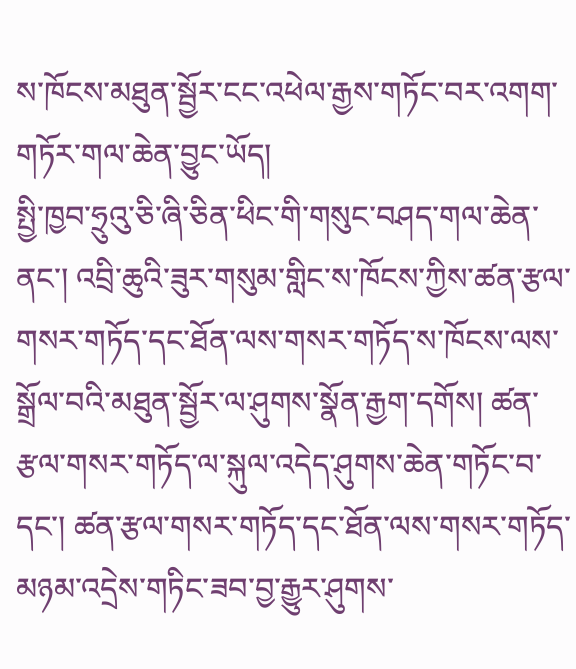ས་ཁོངས་མཐུན་སྦྱོར་ངང་འཕེལ་རྒྱས་གཏོང་བར་འགག་གཏོར་གལ་ཆེན་བྱུང་ཡོད།
སྤྱི་ཁྱབ་ཧྲུའུ་ཅི་ཞི་ཅིན་ཕིང་གི་གསུང་བཤད་གལ་ཆེན་ནང་། འབྲི་ཆུའི་ཟུར་གསུམ་གླིང་ས་ཁོངས་ཀྱིས་ཚན་རྩལ་གསར་གཏོད་དང་ཐོན་ལས་གསར་གཏོད་ས་ཁོངས་ལས་སྒྲོལ་བའི་མཐུན་སྦྱོར་ལ་ཤུགས་སྣོན་རྒྱག་དགོས། ཚན་རྩལ་གསར་གཏོད་ལ་སྐུལ་འདེད་ཤུགས་ཆེན་གཏོང་བ་དང་། ཚན་རྩལ་གསར་གཏོད་དང་ཐོན་ལས་གསར་གཏོད་མཉམ་འདྲེས་གཏིང་ཟབ་བྱ་རྒྱུར་ཤུགས་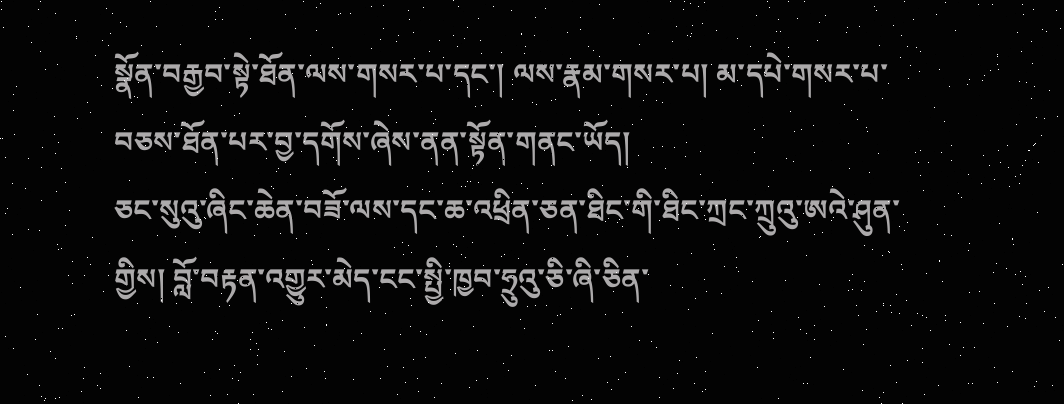སྣོན་བརྒྱབ་སྟེ་ཐོན་ལས་གསར་པ་དང་། ལས་རྣམ་གསར་པ། མ་དཔེ་གསར་པ་བཅས་ཐོན་པར་བྱ་དགོས་ཞེས་ནན་སྟོན་གནང་ཡོད།
ཅང་སུའུ་ཞིང་ཆེན་བཟོ་ལས་དང་ཆ་འཕྲིན་ཅན་ཐིང་གི་ཐིང་ཀྲང་ཀྲུའུ་ཨའེ་ཤུན་གྱིས། བློ་བརྟན་འགྱུར་མེད་ངང་སྤྱི་ཁྱབ་ཧྲུའུ་ཅི་ཞི་ཅིན་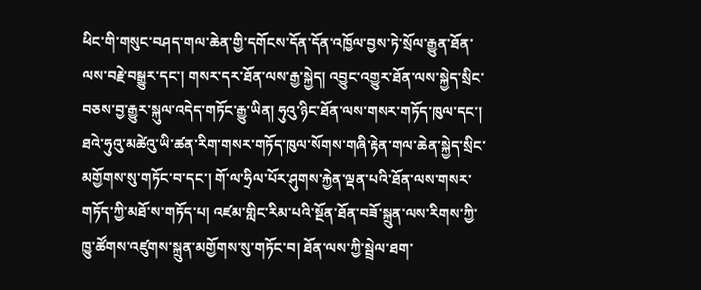ཕིང་གི་གསུང་བཤད་གལ་ཆེན་གྱི་དགོངས་དོན་དོན་འཁྱོལ་བྱས་ཏེ་སྲོལ་རྒྱུན་ཐོན་ལས་བརྗེ་བསྒྱུར་དང་། གསར་དར་ཐོན་ལས་རྒྱ་སྐྱེད། འབྱུང་འགྱུར་ཐོན་ལས་སྐྱེད་སྲིང་བཅས་བྱ་རྒྱུར་སྐུལ་འདེད་གཏོང་རྒྱུ་ཡིན། ཧུའུ་ཉིང་ཐོན་ལས་གསར་གཏོད་ཁུལ་དང་། ཐའེ་ཧུའུ་མཚེའུ་ཡི་ཚན་རིག་གསར་གཏོད་ཁུལ་སོགས་གཞི་རྟེན་གལ་ཆེན་སྐྱེད་སྲིང་མགྱོགས་སུ་གཏོང་བ་དང་། གོ་ལ་ཧྲིལ་པོར་ཤུགས་རྐྱེན་ལྡན་པའི་ཐོན་ལས་གསར་གཏོད་ཀྱི་མཐོ་ས་གཏོད་པ། འཛམ་གླིང་རིམ་པའི་སྔོན་ཐོན་བཟོ་སྐྲུན་ལས་རིགས་ཀྱི་ཁྱུ་ཚོགས་འཛུགས་སྐྲུན་མགྱོགས་སུ་གཏོང་བ། ཐོན་ལས་ཀྱི་སྦྲེལ་ཐག་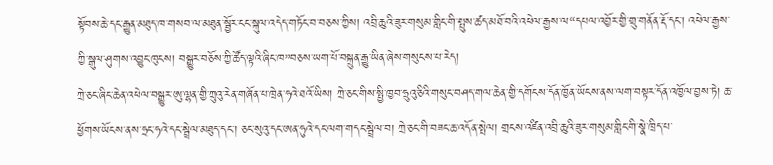སྟོབས་ཆེ་དང་རྒྱུན་མཐུད་ཁ་གསབ་ལ་མཐུན་སྦྱོར་ངང་སྐུལ་འདེད་གཏོང་བ་བཅས་ཀྱིས། འབྲི་ཆུའི་ཟུར་གསུམ་གླིང་གི་སྤུས་ཚད་མཐོ་བའི་འཕེལ་རྒྱས་ལ“དཔལ་འབྱོར་གྱི་གྲུ་གནོན་རྡོ་དང་། འཕེལ་རྒྱས་ཀྱི་སྒུལ་ཤུགས་འབྱུང་ཁུངས། བསྒྱུར་བཅོས་ཀྱི་ཚོད་ལྟའི་ཞིང་ཁ”བཅས་ཡག་པོ་བསྐྲུན་རྒྱུ་ཡིན་ཞེས་གསུངས་པ་རེད།
ཀྲེ་ཅང་ཞིང་ཆེན་འཕེལ་བསྒྱུར་ཨུ་ལྷན་གྱི་ཀྲུའུ་རེན་གཞོན་པ་ཁྲེན་ཧའེ་ཐའོ་ཡིས། ཀྲེ་ཅང་གིས་སྤྱི་ཁྱབ་ཧྲུའུ་ཅིའི་གསུང་བཤད་གལ་ཆེན་གྱི་དགོངས་དོན་ཁྱོན་ཡོངས་ནས་ལག་བསྟར་དོན་འཁྱོལ་བྱས་ཏེ། ཆ་ཕྱོགས་ཡོངས་ནས་ཧྲང་ཧའེ་དང་སྦྲེལ་མཐུད་དང་། ཅང་སུའུ་དང་ཨན་ཧུའེ་དང་ལག་གདང་སྦྲེལ་བ། ཀྲེ་ཅང་གི་བཟང་ཆ་འདོན་སྤེལ། གྲངས་འཛིན་འབྲི་ཆུའི་ཟུར་གསུམ་གླིང་གི་སྣེ་ཁྲིད་པ་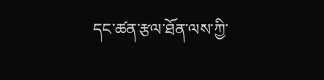དང་ཚན་རྩལ་ཐོན་ལས་ཀྱི་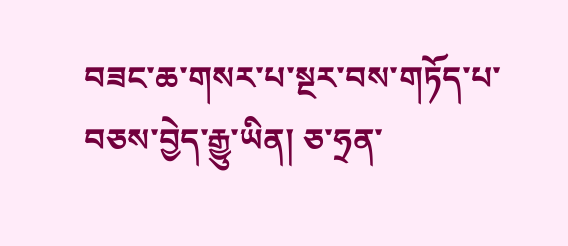བཟང་ཆ་གསར་པ་སྔར་བས་གཏོད་པ་བཅས་བྱེད་རྒྱུ་ཡིན། ཅ་ཧྲན་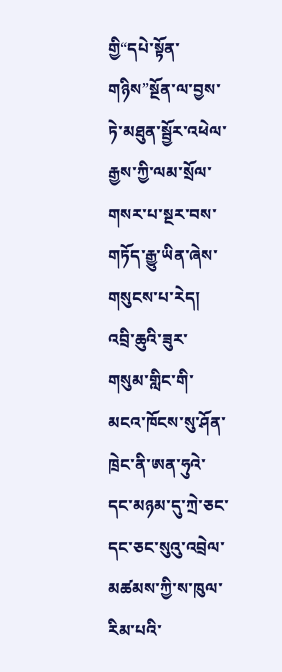གྱི“དཔེ་སྟོན་གཉིས”སྔོན་ལ་བྱས་ཏེ་མཐུན་སྦྱོར་འཕེལ་རྒྱས་ཀྱི་ལམ་སྲོལ་གསར་པ་སྔར་བས་གཏོད་རྒྱུ་ཡིན་ཞེས་གསུངས་པ་རེད།
འབྲི་ཆུའི་ཟུར་གསུམ་གླིང་གི་མངའ་ཁོངས་སུ་ཤོན་ཁྲེང་ནི་ཨན་ཧུའེ་དང་མཉམ་དུ་ཀྲེ་ཅང་དང་ཅང་སུའུ་འབྲེལ་མཚམས་ཀྱི་ས་ཁུལ་རིམ་པའི་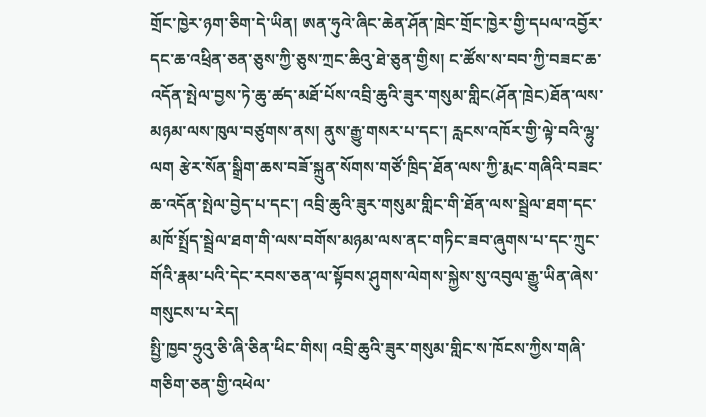གྲོང་ཁྱེར་ཉག་ཅིག་དེ་ཡིན། ཨན་ཧུའེ་ཞིང་ཆེན་ཤོན་ཁྲེང་གྲོང་ཁྱེར་གྱི་དཔལ་འབྱོར་དང་ཆ་འཕྲིན་ཅན་ཅུས་ཀྱི་ཅུས་ཀྲང་ཆིའུ་ཐེ་ཅུན་གྱིས། ང་ཚོས་ས་བབ་ཀྱི་བཟང་ཆ་འདོན་སྤེལ་བྱས་ཏེ་ཆུ་ཚད་མཐོ་པོས་འབྲི་ཆུའི་ཟུར་གསུམ་གླིང(ཤོན་ཁྲེང)ཐོན་ལས་མཉམ་ལས་ཁུལ་བཙུགས་ནས། ནུས་རྒྱུ་གསར་པ་དང་། རླངས་འཁོར་གྱི་ལྟེ་བའི་ལྷུ་ལག རྩེར་སོན་སྒྲིག་ཆས་བཟོ་སྐྲུན་སོགས་གཙོ་ཁྲིད་ཐོན་ལས་ཀྱི་རྨང་གཞིའི་བཟང་ཆ་འདོན་སྤེལ་བྱེད་པ་དང་། འབྲི་ཆུའི་ཟུར་གསུམ་གླིང་གི་ཐོན་ལས་སྦྲེལ་ཐག་དང་མཁོ་སྤྲོད་སྦྲེལ་ཐག་གི་ལས་བགོས་མཉམ་ལས་ནང་གཏིང་ཟབ་ཞུགས་པ་དང་ཀྲུང་གོའི་རྣམ་པའི་དེང་རབས་ཅན་ལ་སྟོབས་ཤུགས་ལེགས་སྐྱེས་སུ་འབུལ་རྒྱུ་ཡིན་ཞེས་གསུངས་པ་རེད།
སྤྱི་ཁྱབ་ཧྲུའུ་ཅི་ཞི་ཅིན་ཕིང་གིས། འབྲི་ཆུའི་ཟུར་གསུམ་གླིང་ས་ཁོངས་ཀྱིས་གཞི་གཅིག་ཅན་གྱི་འཕེལ་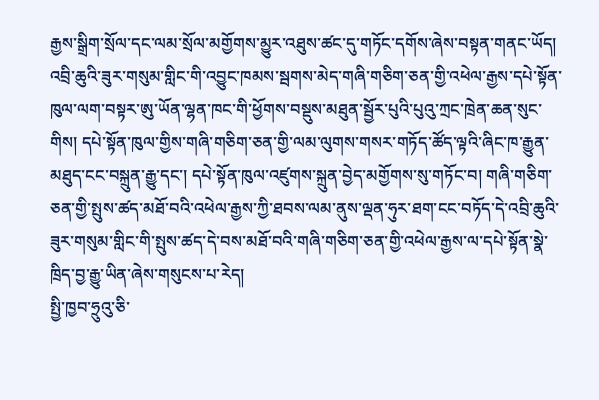རྒྱས་སྒྲིག་སྲོལ་དང་ལམ་སྲོལ་མགྱོགས་མྱུར་འཐུས་ཚང་དུ་གཏོང་དགོས་ཞེས་བསྟན་གནང་ཡོད།
འབྲི་ཆུའི་ཟུར་གསུམ་གླིང་གི་འབྱུང་ཁམས་སྦགས་མེད་གཞི་གཅིག་ཅན་གྱི་འཕེལ་རྒྱས་དཔེ་སྟོན་ཁུལ་ལག་བསྟར་ཨུ་ཡོན་ལྷན་ཁང་གི་ཕྱོགས་བསྡུས་མཐུན་སྦྱོར་པུའི་པུའུ་ཀྲང་ཁྲེན་ཆན་སུང་གིས། དཔེ་སྟོན་ཁུལ་གྱིས་གཞི་གཅིག་ཅན་གྱི་ལམ་ལུགས་གསར་གཏོད་ཚོད་ལྟའི་ཞིང་ཁ་རྒྱུན་མཐུད་ངང་བསྐྲུན་རྒྱུ་དང་། དཔེ་སྟོན་ཁུལ་འཛུགས་སྐྲུན་བྱེད་མགྱོགས་སུ་གཏོང་བ། གཞི་གཅིག་ཅན་གྱི་སྤུས་ཚད་མཐོ་བའི་འཕེལ་རྒྱས་ཀྱི་ཐབས་ལམ་ནུས་ལྡན་ཧུར་ཐག་ངང་བཏོད་དེ་འབྲི་ཆུའི་ཟུར་གསུམ་གླིང་གི་སྤུས་ཚད་དེ་བས་མཐོ་བའི་གཞི་གཅིག་ཅན་གྱི་འཕེལ་རྒྱས་ལ་དཔེ་སྟོན་སྣེ་ཁྲིད་བྱ་རྒྱུ་ཡིན་ཞེས་གསུངས་པ་རེད།
སྤྱི་ཁྱབ་ཧྲུའུ་ཅི་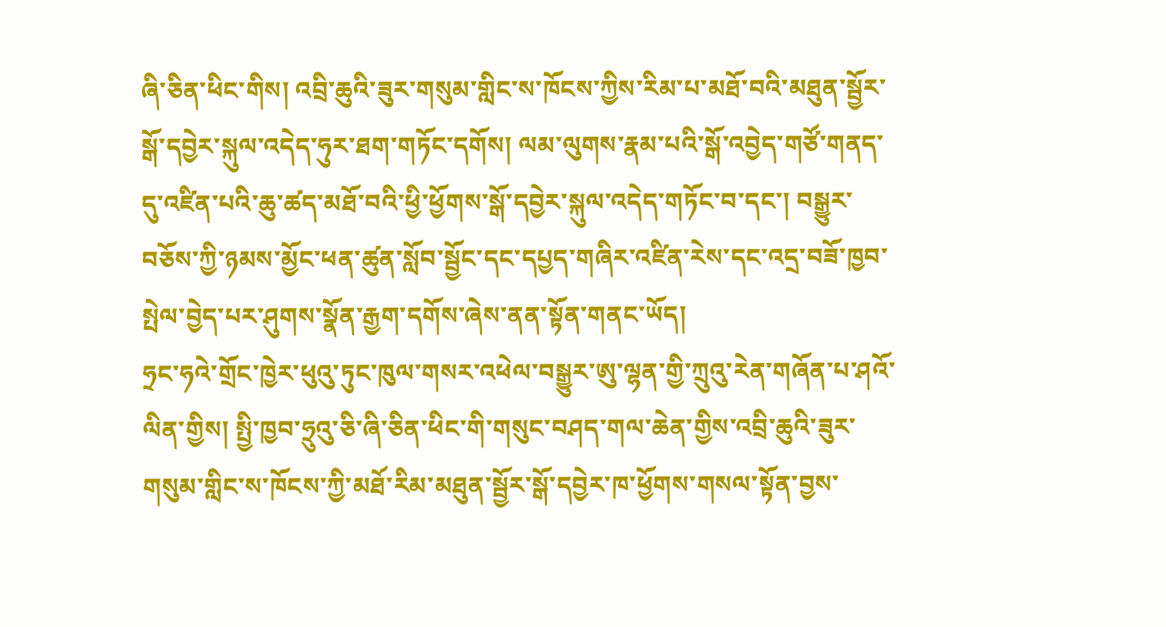ཞི་ཅིན་ཕིང་གིས། འབྲི་ཆུའི་ཟུར་གསུམ་གླིང་ས་ཁོངས་ཀྱིས་རིམ་པ་མཐོ་བའི་མཐུན་སྦྱོར་སྒོ་དབྱེར་སྐུལ་འདེད་ཧུར་ཐག་གཏོང་དགོས། ལམ་ལུགས་རྣམ་པའི་སྒོ་འབྱེད་གཙོ་གནད་དུ་འཛིན་པའི་ཆུ་ཚད་མཐོ་བའི་ཕྱི་ཕྱོགས་སྒོ་དབྱེར་སྐུལ་འདེད་གཏོང་བ་དང་། བསྒྱུར་བཅོས་ཀྱི་ཉམས་མྱོང་ཕན་ཚུན་སློབ་སྦྱོང་དང་དཔྱད་གཞིར་འཛིན་རེས་དང་འདྲ་བཟོ་ཁྱབ་སྤེལ་བྱེད་པར་ཤུགས་སྣོན་རྒྱག་དགོས་ཞེས་ནན་སྟོན་གནང་ཡོད།
ཧྲང་ཧའེ་གྲོང་ཁྱེར་ཕུའུ་ཏུང་ཁུལ་གསར་འཕེལ་བསྒྱུར་ཨུ་ལྷན་གྱི་ཀྲུའུ་རེན་གཞོན་པ་ཤའོ་ལིན་གྱིས། སྤྱི་ཁྱབ་ཧྲུའུ་ཅི་ཞི་ཅིན་ཕིང་གི་གསུང་བཤད་གལ་ཆེན་གྱིས་འབྲི་ཆུའི་ཟུར་གསུམ་གླིང་ས་ཁོངས་ཀྱི་མཐོ་རིམ་མཐུན་སྦྱོར་སྒོ་དབྱེར་ཁ་ཕྱོགས་གསལ་སྟོན་བྱས་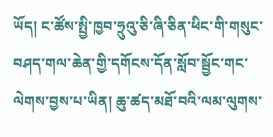ཡོད། ང་ཚོས་སྤྱི་ཁྱབ་ཧྲུའུ་ཅི་ཞི་ཅིན་ཕིང་གི་གསུང་བཤད་གལ་ཆེན་གྱི་དགོངས་དོན་སློབ་སྦྱོང་གང་ལེགས་བྱས་པ་ཡིན། ཆུ་ཚད་མཐོ་བའི་ལམ་ལུགས་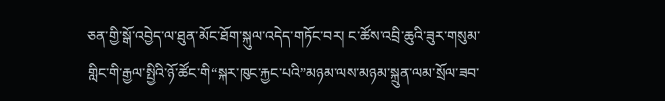ཅན་གྱི་སྒོ་འབྱེད་ལ་ཐུན་མོང་ཐོག་སྐུལ་འདེད་གཏོང་བར། ང་ཚོས་འབྲི་ཆུའི་ཟུར་གསུམ་གླིང་གི་རྒྱལ་སྤྱིའི་ཉོ་ཚོང་གི“སྐར་ཁུང་རྐྱང་པའི”མཉམ་ལས་མཉམ་སྐྲུན་ལམ་སྲོལ་ཟབ་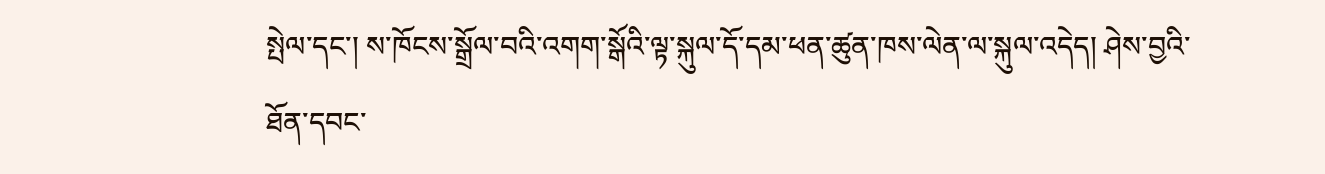སྤེལ་དང་། ས་ཁོངས་སྒྲོལ་བའི་འགག་སྒོའི་ལྟ་སྐུལ་དོ་དམ་ཕན་ཚུན་ཁས་ལེན་ལ་སྐུལ་འདེད། ཤེས་བྱའི་ཐོན་དབང་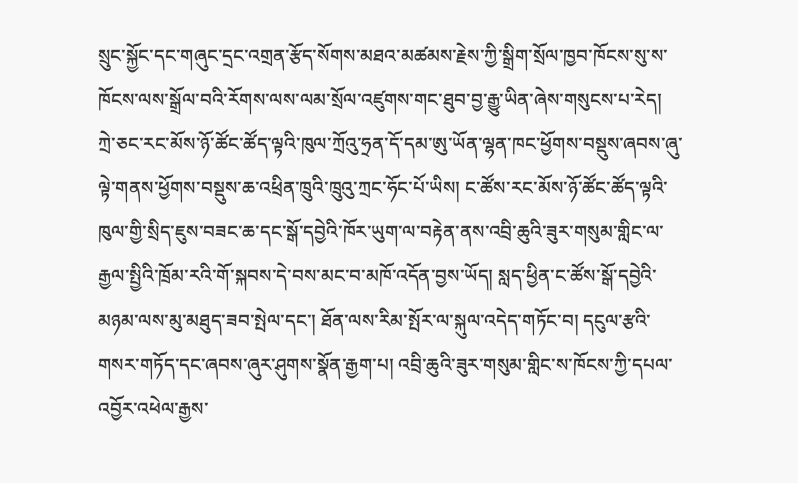སྲུང་སྐྱོང་དང་གཞུང་དྲང་འགྲན་རྩོད་སོགས་མཐའ་མཚམས་རྗེས་ཀྱི་སྒྲིག་སྲོལ་ཁྱབ་ཁོངས་སུ་ས་ཁོངས་ལས་སྒྲོལ་བའི་རོགས་ལས་ལམ་སྲོལ་འཛུགས་གང་ཐུབ་བྱ་རྒྱུ་ཡིན་ཞེས་གསུངས་པ་རེད།
ཀྲེ་ཅང་རང་མོས་ཉོ་ཚོང་ཚོད་ལྟའི་ཁུལ་ཀྲོའུ་ཧྲན་དོ་དམ་ཨུ་ཡོན་ལྷན་ཁང་ཕྱོགས་བསྡུས་ཞབས་ཞུ་ལྟེ་གནས་ཕྱོགས་བསྡུས་ཆ་འཕྲིན་ཁྲུའི་ཁྲུའུ་ཀྲང་ཧོང་པོ་ཡིས། ང་ཚོས་རང་མོས་ཉོ་ཚོང་ཚོད་ལྟའི་ཁུལ་གྱི་སྲིད་ཇུས་བཟང་ཆ་དང་སྒོ་དབྱེའི་ཁོར་ཡུག་ལ་བརྟེན་ནས་འབྲི་ཆུའི་ཟུར་གསུམ་གླིང་ལ་རྒྱལ་སྤྱིའི་ཁྲོམ་རའི་གོ་སྐབས་དེ་བས་མང་བ་མཁོ་འདོན་བྱས་ཡོད། སླད་ཕྱིན་ང་ཚོས་སྒོ་དབྱེའི་མཉམ་ལས་མུ་མཐུད་ཟབ་སྤེལ་དང་། ཐོན་ལས་རིམ་སྤོར་ལ་སྐུལ་འདེད་གཏོང་བ། དངུལ་རྩའི་གསར་གཏོད་དང་ཞབས་ཞུར་ཤུགས་སྣོན་རྒྱག་པ། འབྲི་ཆུའི་ཟུར་གསུམ་གླིང་ས་ཁོངས་ཀྱི་དཔལ་འབྱོར་འཕེལ་རྒྱས་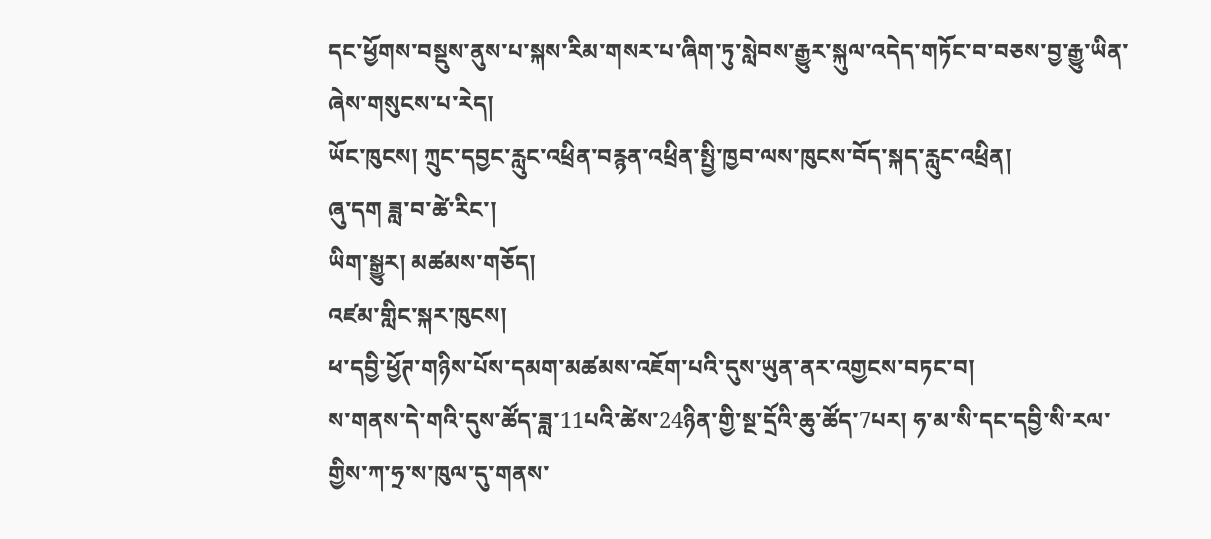དང་ཕྱོགས་བསྡུས་ནུས་པ་སྐས་རིམ་གསར་པ་ཞིག་ཏུ་སླེབས་རྒྱུར་སྐུལ་འདེད་གཏོང་བ་བཅས་བྱ་རྒྱུ་ཡིན་ཞེས་གསུངས་པ་རེད།
ཡོང་ཁུངས། ཀྲུང་དབྱང་རླུང་འཕྲིན་བརྙན་འཕྲིན་སྤྱི་ཁྱབ་ལས་ཁུངས་བོད་སྐད་རླུང་འཕྲིན།
ཞུ་དག ཟླ་བ་ཚེ་རིང་།
ཡིག་སྒྱུར། མཚམས་གཅོད།
འཛམ་གླིང་སྐར་ཁུངས།
ཕ་དབྱི་ཕྱོཊ་གཉིས་པོས་དམག་མཚམས་འཇོག་པའི་དུས་ཡུན་ནར་འགྱངས་བཏང་བ།
ས་གནས་དེ་གའི་དུས་ཚོད་ཟླ་11པའི་ཚེས་24ཉིན་གྱི་སྔ་དྲོའི་ཆུ་ཚོད་7པར། ཧ་མ་སི་དང་དབྱི་སི་རལ་གྱིས་ཀ་ཧྲ་ས་ཁུལ་དུ་གནས་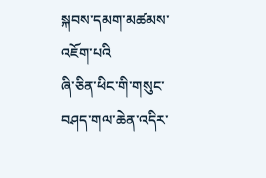སྐབས་དམག་མཚམས་འཇོག་པའི
ཞི་ཅིན་ཕིང་གི་གསུང་བཤད་གལ་ཆེན་འདིར་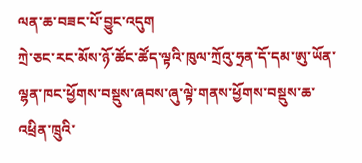ལན་ཆ་བཟང་པོ་བྱུང་འདུག
ཀྲེ་ཅང་རང་མོས་ཉོ་ཚོང་ཚོད་ལྟའི་ཁུལ་ཀྲོའུ་ཧྲན་དོ་དམ་ཨུ་ཡོན་ལྷན་ཁང་ཕྱོགས་བསྡུས་ཞབས་ཞུ་ལྟེ་གནས་ཕྱོགས་བསྡུས་ཆ་འཕྲིན་ཁྲུའི་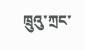ཁྲུའུ་ཀྲང་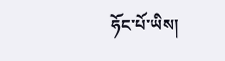ཧོང་པོ་ཡིས།